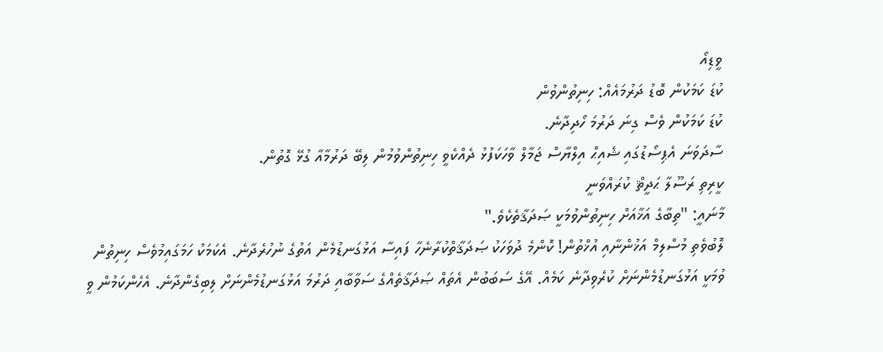ވީޑިއޯ
ކުޑަ ކަމަކުން ބޮޑު ދަރުމައެއް: ހިނިތުންވުން
ކުޑަ ކަމަކުން ވެސް ގިނަ ދަރުމަ ހޯދިދާނެ.
ސާދަވަނަ އެޕިސޯޑުގައި ޝެއިޙް އިލްޔާސް ޖަމާލް ވާހަކަފުޅު ދެއްކެވީ ހިނިތުންވުމުން ލިބޭ ދަރުމާއާ ގުޅޭ ގޮތުން.
ކީރިތި ރަސޫލާ ޙަދީޘް ކުރައްވަނީ
މާނައީ: "ތިބާގެ އަޚާއަށް ހިނިތުންވުމަކީ ޞަދަޤާތެކެވެ."
ލޮބުވެތި މުސްލިމް އަޚުންނާއި އުޚްތުން! ކޮންމެ ދުވަހަކު ޞަދަޤާތްކުރާނެހާ ފައިސާ އަޅުގަނޑުމެން އަތުގެ ނުހުރެދާނެ. އެކަމަކު ހަމަގައިމުވެސް ހިނިތުން ވުމަކީ އަޅުގަނޑުމެންނަށް ކުރެވިދާނެ ކަމެއް. އޭގެ ސަބަބުން އެތައް ޞަދަޤާތެއްގެ ސަވާބާއި ދަރުމަ އަޅުގަނޑުމެންނަށް ލިބިގެންދާނެ. އެހެންކަމުން ވީ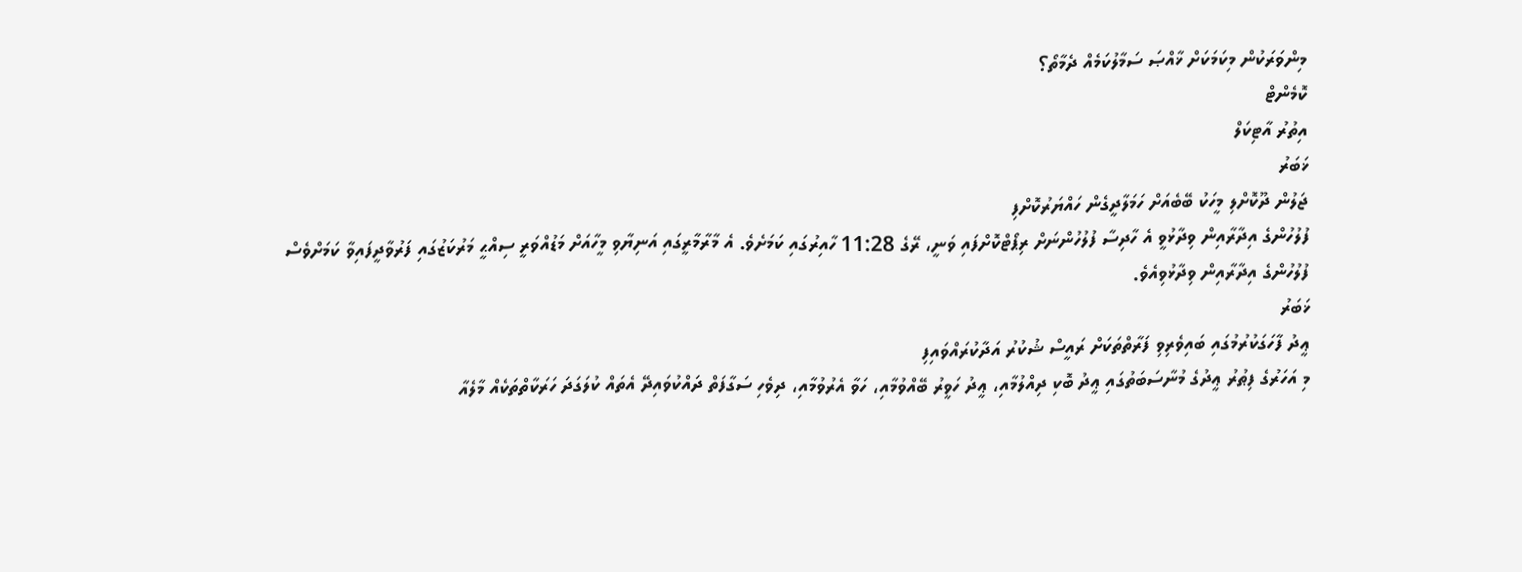މިންވަރަކުން މިކަމަކަށް ޚާއްޞަ ސަމާލުކަމެއް ދެމާތޯ؟
ކޮމެންޓް
އިތުރު އާޓިކަލް
ޚަބަރު
ޖަލުން ދޫކޮށްލި މީހަކު ބޭބެއަށް ހަމަލާދީގެން ހައްޔަރުކޮށްފި
ފުލުހުންގެ އިދާރާއިން ވިދާޅުވީ އެ ހާދިސާ ފުލުހުންނަށް ރިޕޯޓްކޮށްފައި ވަނީ، ރޭގެ 11:28 ހާއިރުގައި ކަމަށެވެ. އެ މާރާމާރީގައި އަނިޔާވި މީހާއަށް މަޑުއްވަރީ ސިއްޙީ މަރުކަޒުގައި ފަރުވާދީފައިވާ ކަމަށްވެސް ފުލުހުންގެ އިދާރާއިން ވިދާޅުވިއެވެ.
ޚަބަރު
ޢީދު ފާހަގަކުރުމުގައި ބައިވެރިވި ފަރާތްތަކަށް ރައީސް ޝުކުރު އަދާކުރައްވައިފި
މި އަހަރުގެ ފިޠުރު ޢީދުގެ މުނާސަބަތުގައި ޢީދު ބޮކި ދިއްލުމާއި، ޢީދު ހަވީރު ބޭއްވުމާއި، ހަވާ އެރުވުމާއި، ދިވެހި ސަގާފަތް ދައްކުވައިދޭ އެތައް ކުލަގަދަ ހަރަކާތްތަކެއް މާލެއާ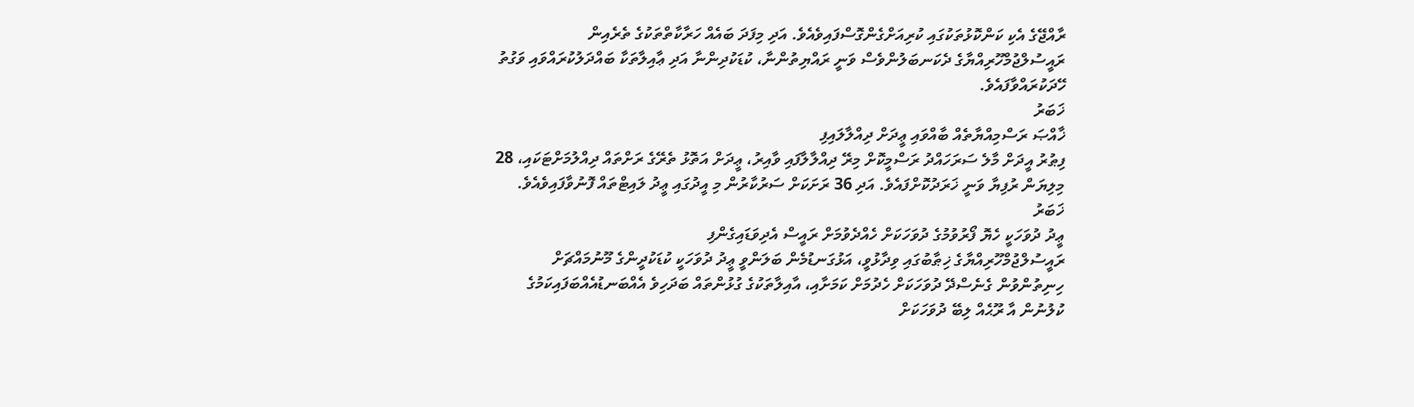ރާއްޖޭގެ އެކި ކަންކޮޅުތަކުގައި ކުރިއަށްގެންގޮސްފައިވެއެވެ. އަދި މިފަދަ ބައެއް ހަރާކާތްތަކުގެ ތެރެއިން ރައީސުލްޖުމްހޫރިއްޔާގެ ދެކަނބަލުންވެސް ވަނީ ރައްޔިތުންނާ، ކުޑަކުދިންނާ އަދި ޢާއިލާތަކާ ބައްދަލުކުރައްވައި ވަގުތު ހޭދަކުރައްވާފައެވެ.
ޚަބަރު
ޚާއްޞަ ރަސްމިއްޔާތެއް ބާއްވައި ޢީދަށް ދިއްލާލައިފި
ފިޠުރު އީދަށް މާލެ ސަރަހައްދު ރަސްމީކޮށް މިރޭ ދިއްލާލާފައި ވާއިރު، ޢީދަށް އަތޮޅު ތެރޭގެ ރަށްތައް ދިއްލުމަށްޓަކައި، 28 މިލިޔަން ރުފިޔާ ވަނީ ޚަރަދުކޮށްފައެވެ. އަދި 36 ރަށަކަށް ސަރުކާރުން މި އީދުގައި ޢީދު ލައިޓްތައް ފޮނުވާފައިވެއެވެ.
ޚަބަރު
ޢީދު ދުވަހަކީ ހެޔޮ ފޯރުވުމުގެ ދުވަހަކަށް ހެއްދެވުމަށް ރައީސް އެދިވަޑައިގެންފި
ރައީސުލްޖުމްހޫރިއްޔާގެ ޚިޠާބުގައި ވިދާޅުވީ، އަޅުގަނޑުމެން ބަލަންވީ ޢީދު ދުވަހަކީ ކުޑަކުދީންގެ މޫނުމައްޗަށް ހިނިތުންވުން ގެނެސްދޭ ދުވަހަކަށް ހެދުމަށް ކަމަށާއި، އާއިލާތަކުގެ ގުޅުންތައް ބަދަހިވެ އެއްބަނޑުއެއްބަފައިކަމުގެ ކުލުނުން އާ ރޫޙެއް ލިބޭ ދުވަހަކަށް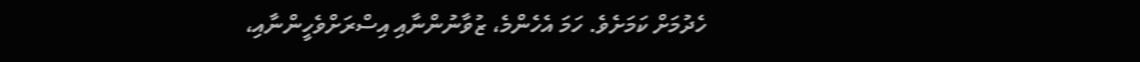ހެދުމަށް ކަމަށެވެ. ހަމަ އެހެންމެ، ޒުވާނުންނާއި އިސްރަށްވެހީންނާއި،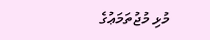މުޅި މުޖުތަމަޢުގެ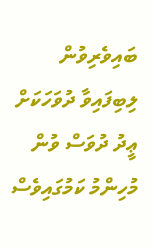ބައިވެރިވުން ލިބިފައިވާ ދުވަހަކަށް ޢީދު ދުވަސް ވުން މުހިންމު ކަމުގައިވެސް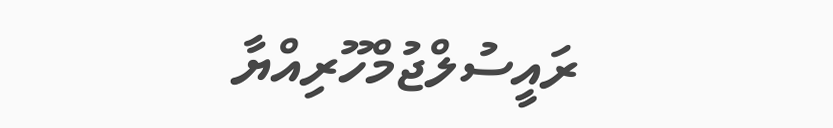ރައީސުލްޖުމްހޫރިއްޔާ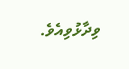ވިދާޅުވިއެވެ.